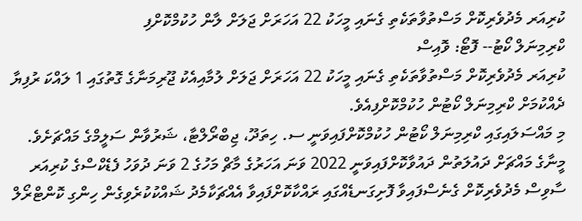ކުރިއަރ މެދުވެރިކޮށް މަސްތުވާތަކެތި ގެނައި މީހަކު 22 އަހަރަށް ޖަލަށް ލާން ހުކުމްކޮށްފި
ކްރިމިނަލް ކޯޓު-- ފޮޓޯ: ވޮއިސް
ކުރިއަރ މެދުވެރިކޮށް މަސްތުވާތަކެތި ގެނައި މީހަކު 22 އަހަރަށް ޖަލަށް ލުމާއިއެކު ޖޫރިމަނާގެ ގޮތުގައި 1 ލައްކަ ރުފިޔާ ދެއްކުމަށް ކްރިމިނަލް ކޯޓުން ހުކުމްކޮށްފިއެވެ.
މި މައްސަލައިގައި ކްރިމިނަލް ކޯޓުން ހުކުމްކޮށްފައިވަނީ ސ. ހިތަދޫ، ޖިބްރޯލްޓާ، ޝަރުވާން ސަލީމްގެ މައްޗަށެވެ.
މީނާގެ މައްޗަށް ދައުލަތުން ދައުވާކޮށްފައިވަނީ 2022 ވަނަ އަހަރުގެ މާޗް މަހުގެ 2 ވަނަ ދުވަހު ފެޑެކްސްގެ ކުރިއަރ ސާވިސް މެދުވެރިކޮށް ގެނެސްފައިވާ ފޮށިގަނޑެއްގައި ރައްކާކޮށްފައިވާ އެއްޗަކާމެދު ޝައްކުކުރެވިގެން ހިންގި ކޮންޓްރޯލް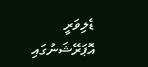ޑެލިވަރީ އޮޕަރޭޝަނުގައި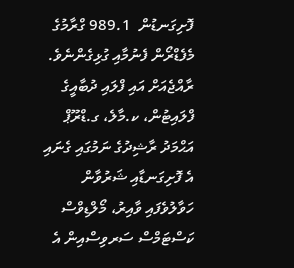ފޮށިގަނޑުން  989.1 ގްރާމުގެ މެފެޑްރޯން ފެނުމާއި ގުޅިގެންނެވެ.
ރާއްޖެއަށް އައި ފްލައި ދުބާއީގެ ފްލައިޓުން، ކ.މާލެ، ގ.ޑްރޫޕް އަޙްމަދު ރާޝިދުގެ ނަމުގައި ގެނައި އެ ފޮށިގަނޑާއި ޝަރުވާން ހަވާލުވެފައި ވާއިރު، މޯލްޑިވްސް ކަސްޓަމްސް ސަރވިސްއިން އެ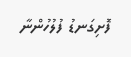ފޮށިގަނޑު ފުލުހުންނާ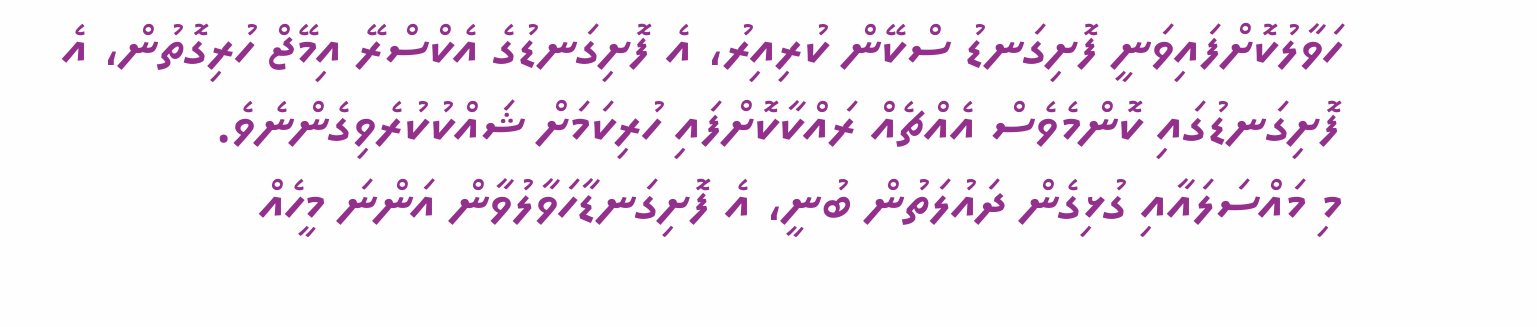ހަވާލުކޮށްފައިވަނީ ފޮށިގަނޑު ސްކޭން ކުރިއިރު، އެ ފޮށިގަނޑުގެ އެކްސްރޭ އިމޭޖް ހުރިގޮތުން، އެ ފޮށިގަނޑުގައި ކޮންމެވެސް އެއްޗެއް ރައްކާކޮށްފައި ހުރިކަމަށް ޝައްކުކުރެވިގެންނެވެ.
މި މައްސަލައާއި ގުޅިގެން ދައުލަތުން ބުނީ، އެ ފޮށިގަނޑާހަވާލުވާން އަންނަ މީހެއް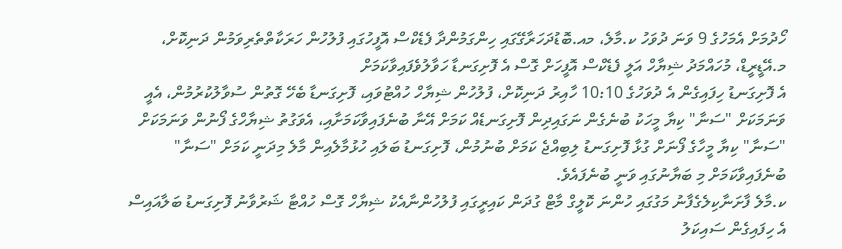ހޯދުމަށް އެމަހުގެ 9 ވަނަ ދުވަހު ކ.މާލެ، މއ.ބޮޑުދަހަރާގޭގައި ހިންގަމުންދާ ފެޑެކްސް އޮފީހުގައި ފުލުހުން ހަރަކާތްތެރިވަމުން ދަނިކޮށް، މ.އޭޑީރީޑް، މުހައްމަދު ޝިޔާހް އަލީ ފެޑެކްސް އޮފީހަށް ގޮސް އެ ފޮށިގަނޑާ ހަވާލުވެފައިވާކަމަށް
އެ ފޮށިގަނޑު ހިފައިގެން އެ ދުވަހުގެ 10:10 ހާއިރު ދަނިކޮށް، ފުލުހުން ޝިޔާހް ހުއްޓުވައި، ފޮށިގަނޑާ ބެހޭ ގޮތުން ސުވާލުކުރުމުން، އެއީ ވަނަމަކަށް "ސަނާ" ކިޔާ މީހަކު ބުނެގެން ނަގައިދިން ފޮށިގަނޑެއް ކަމަށް އޭނާ ބުނެފައިވާކަމަށާއި، އެވަގުތު ޝިޔާހްގެ ފޯނުން ވަނަމަކަށް "ސަނާ" ކިޔާ މީހާގެ ފޯނަށް ގުޅާ ފޮށިގަނޑު ލިބިއްޖެ ކަމަށް ބުނުމުން، ފޮށިގަނޑު ބަލައި ހުޅުމާލެއިން މާލެ މިދަނީ ކަމަށް "ސަނާ" ބުނެފައިވާކަމަށް މި ބަޔާނުގައި ވަނީ ބުނެފައެވެ.
ކ.މާލެ ފާށަނާކިލެގެފާނު މަގުގައި ހުންނަ ކޮލީގް މާޓް ގުދަން ކައިރީގައި ފުލުހުންނާއެކު ޝިޔާހް ގޮސް ހުއްޓާ ޝަރުވާނު ފޮށިގަނޑު ބަލާއައިސް އެ ހިފައިގެން ސައިކަލު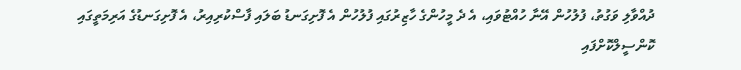ދުއްވާލި ވަގުތު، ފުލުހުން އޭނާ ހުއްޓުވައި، އެ ދެ މީހުންގެ ހާޒިރުގައި ފުލުހުން އެ ފޮށިގަނޑު ބަލައި ފާސްކުރިއިރު، އެ ފޮށިގަނޑުގެ އަރިމަތީގައި ކޮންސީލްކޮށްފައި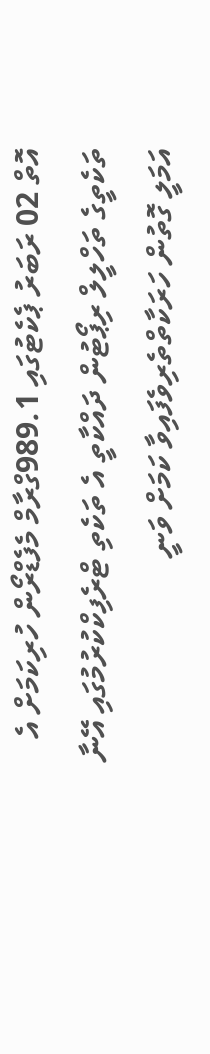އޮތް 02 ރަބަރު ޕެކެޓުގައި 989.1ގްރާމް މެފެޑްރޯން ހުރިކަމަށް އެ ތަކެތީގެ ތަހްލީލް ރިޕޯޓުން ދައްކާތީ އެ ތަކެތި ޓްރެފިކްކުރުމުގައި އޭނާ އަމަލީ ގޮތުން ހަރަކާތްތެރިވެފައިވާ ކަމަށް ވަނީ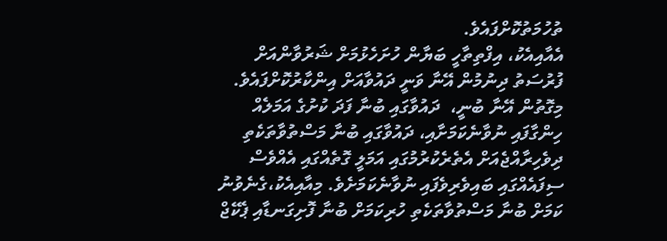ތުހުމަތުކޮށްފައެވެ.
އެއާއިއެކު، އިފްތިތާހީ ބަޔާން ހުށަހެޅުމަށް ޝަރުވާންއަށް ފުރުސަތު ދިނުމުން އޭނާ ވަނީ ދައުވާއަށް އިންކާރުކޮށްފައެވެ. މިގޮތުން އޭނާ ބުނީ،  ދައުވާގައި ބުނާ ފަދަ ކުށުގެ އަމަލެއް ހިންގާފައި ނުވާނެކަމަށާއި، ދައުވާގައި ބުނާ މަސްތުވާތަކެތި ދިވެހިރާއްޖެއަށް އެތެރެކުރުމުގައި އަމަލީ ގޮތެއްގައި އެއްވެސް ސިފައެއްގައި ބައިވެރިވެފައި ނުވާނެކަމަށެވެ. މިއާއިއެކު،ގެނެވުނު ކަމަށް ބުނާ މަސްތުވާތަކެތި ހުރިކަމަށް ބުނާ ފޮށިގަނޑާއި ޕެކޭޖް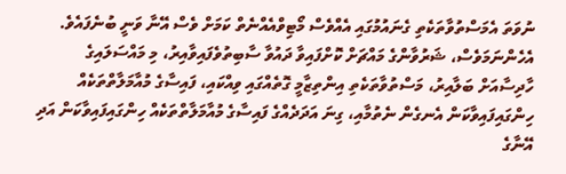ނުވަތަ އެމަސްތުވާތަކެތި ގެނައުމުގައި އެއްވެސް މޯޓިވްއެއްނެތް ކަމަށް ވެސް އޭނާ ވަނީ ބުނެފައެވެ.
އެހެންނަމަވެސް، ޝަރުވާންގެ މައްޗަށް ކޮށްފައިވާ ދައުވާ ސާބިތުވެފައިވާއިރު، މި މައްސަލައިގެ ހާދިސާއަށް ބަލާއިރު، މަސްތުވާތަކެތި އިންތިޒާމީ ގޮތެއްގައި ވިއްކައި، ފައިސާގެ މުއާމަލާތްތަކެއް ހިންގައިފައިވާކަން އެނގެން ނެތުމާއި، ގިނަ އަދަދެއްގެ ފައިސާގެ މުއާމަލާތްތަކެއް ހިންގައިފައިވާކަން އަދި އޭނާގެ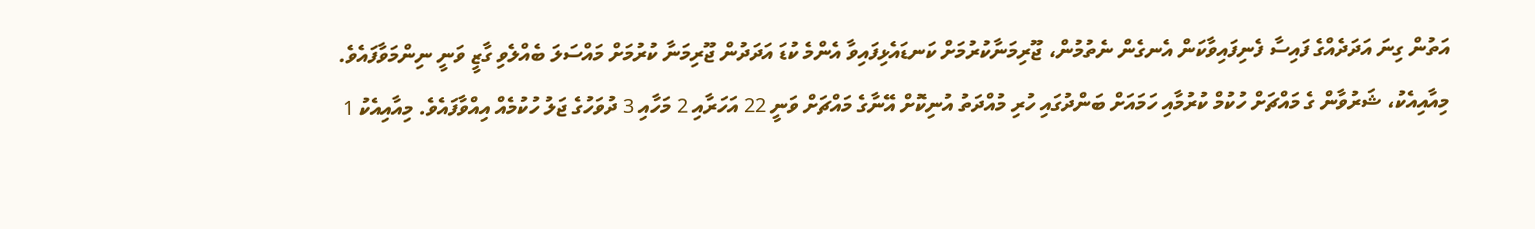އަތުން ގިނަ އަދަދެއްގެ ފައިސާ ފެނިފައިވާކަން އެނގެން ނެތުމުން، ޖޫރިމަނާކުރުމަށް ކަނޑައެޅިފައިވާ އެންމެ ކުޑަ އަދަދުން ޖޫރިމަނާ ކުރުމަށް މައްސަލަ ބެއްލެވި ގާޒީ ވަނީ ނިންމަވާފައެވެ.
މިއާއިއެކު، ޝަރުވާން ގެ މައްޗަށް ހުކުމް ކުރުމާއި ހަމައަށް ބަންދުގައި ހުރި މުއްދަތު އުނިކޮށް އޭނާގެ މައްޗަށް ވަނީ 22 އަހަރާއި 2 މަހާއި 3 ދުވަހުގެ ޖަލު ހުކުމެއް އިއްވާފައެވެ. މިއާއިއެކު 1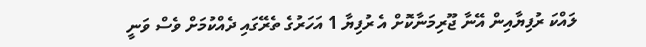ލައްކަ ރުފިޔާއިން އޭނާ ޖޫރިމަނާކޮށް އެ ރުފިޔާ 1 އަހަރުގެ ތެރޭގައި ދެއްކުމަށް ވެސް ވަނީ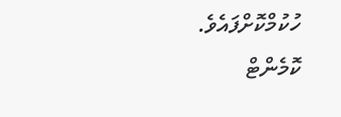ހުކުމްކޮށްފައެވެ.
ކޮމެންޓް